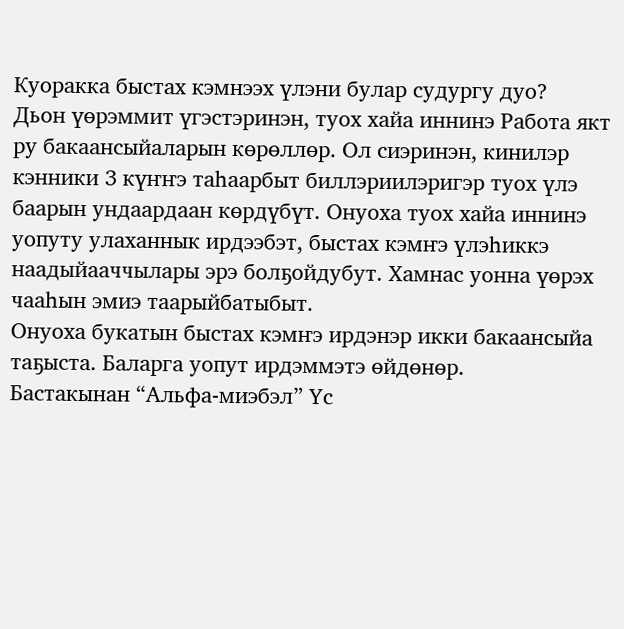Куоракка быстах кэмнээх үлэни булар судургу дуо?
Дьон үөрэммит үгэстэринэн, туох хайа иннинэ Работа якт ру бакаансыйаларын көрөллөр. Ол сиэринэн, кинилэр кэнники 3 күҥҥэ таһаарбыт биллэриилэригэр туох үлэ баарын ундаардаан көрдүбүт. Онуоха туох хайа иннинэ уопуту улаханнык ирдээбэт, быстах кэмҥэ үлэһиккэ наадыйааччылары эрэ болҕойдубут. Хамнас уонна үөрэх чааһын эмиэ таарыйбатыбыт.
Онуоха букатын быстах кэмҥэ ирдэнэр икки бакаансыйа таҕыста. Баларга уопут ирдэммэтэ өйдөнөр.
Бастакынан “Альфа-миэбэл” Үс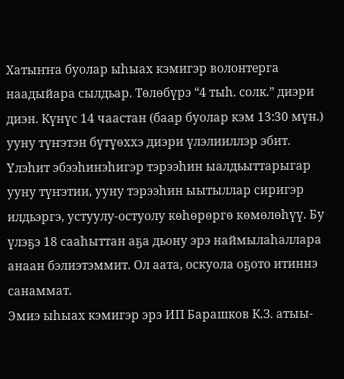Хатыҥҥа буолар ыһыах кэмигэр волонтерга наадыйара сылдьар. Төлөбүрэ “4 тыһ. солк.” диэри диэн. Күнүс 14 чаастан (баар буолар кэм 13:30 мүн.) ууну түҥэтэн бүтүөххэ диэри үлэлииллэр эбит. Үлэһит эбээһинэһигэр тэрээһин ыалдьыттарыгар ууну түҥэтии, ууну тэрээһин ыытыллар сиригэр илдьэргэ, устуулу-остуолу көһөрөргө көмөлөһүү. Бу үлэҕэ 18 сааһыттан аҕа дьону эрэ наймылаһаллара анаан бэлиэтэммит. Ол аата, оскуола оҕото итиннэ санаммат.
Эмиэ ыһыах кэмигэр эрэ ИП Барашков К.З. атыы-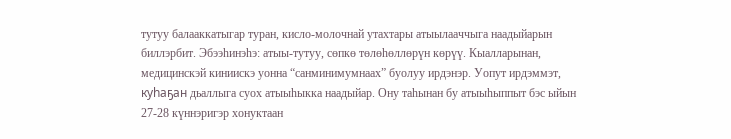тутуу балааккатыгар туран, кисло-молочнай утахтары атыылааччыга наадыйарын биллэрбит. Эбээһинэһэ: атыы-тутуу, сөпкө төлөһөллөрүн көрүү. Кыалларынан, медицинскэй киниискэ уонна “санминимумнаах” буолуу ирдэнэр. Уопут ирдэммэт, куһаҕан дьаллыга суох атыыһыкка наадыйар. Ону таһынан бу атыыһыппыт бэс ыйын 27-28 күннэригэр хонуктаан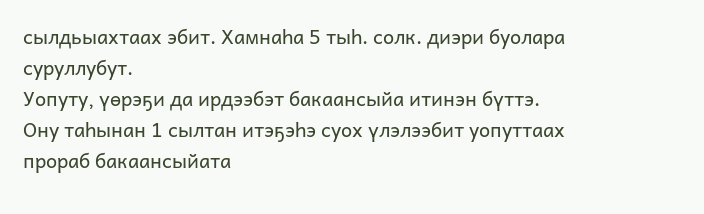сылдьыахтаах эбит. Хамнаһа 5 тыһ. солк. диэри буолара суруллубут.
Уопуту, үөрэҕи да ирдээбэт бакаансыйа итинэн бүттэ.
Ону таһынан 1 сылтан итэҕэһэ суох үлэлээбит уопуттаах прораб бакаансыйата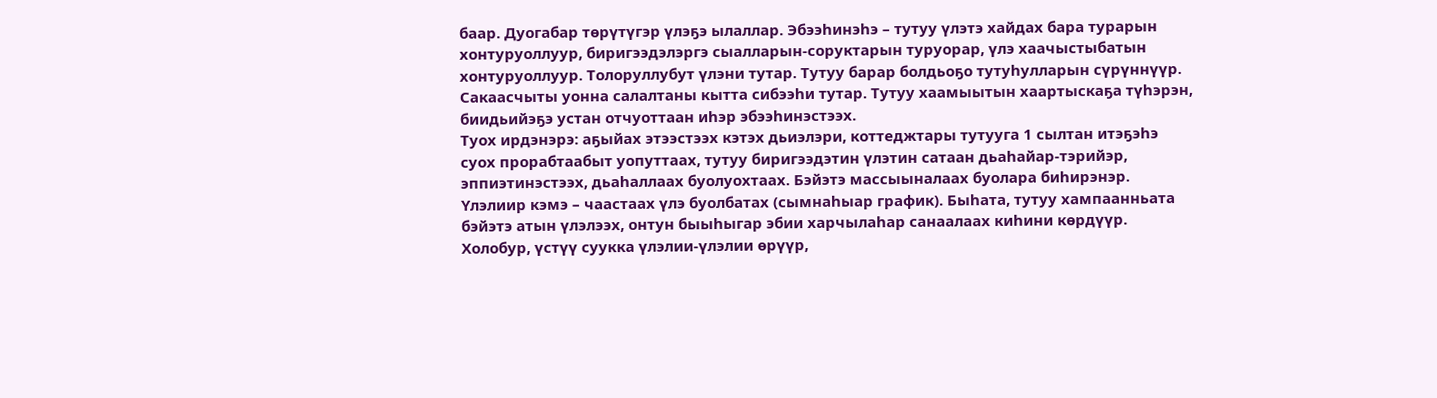баар. Дуогабар төрүтүгэр үлэҕэ ылаллар. Эбээһинэһэ – тутуу үлэтэ хайдах бара турарын хонтуруоллуур, биригээдэлэргэ сыалларын-соруктарын туруорар, үлэ хаачыстыбатын хонтуруоллуур. Толоруллубут үлэни тутар. Тутуу барар болдьоҕо тутуһулларын сүрүннүүр. Сакаасчыты уонна салалтаны кытта сибээһи тутар. Тутуу хаамыытын хаартыскаҕа түһэрэн, биидьийэҕэ устан отчуоттаан иһэр эбээһинэстээх.
Туох ирдэнэрэ: аҕыйах этээстээх кэтэх дьиэлэри, коттеджтары тутууга 1 сылтан итэҕэһэ суох прорабтаабыт уопуттаах, тутуу биригээдэтин үлэтин сатаан дьаһайар-тэрийэр, эппиэтинэстээх, дьаһаллаах буолуохтаах. Бэйэтэ массыыналаах буолара биһирэнэр. Үлэлиир кэмэ – чаастаах үлэ буолбатах (сымнаһыар график). Быһата, тутуу хампаанньата бэйэтэ атын үлэлээх, онтун быыһыгар эбии харчылаһар санаалаах киһини көрдүүр. Холобур, үстүү суукка үлэлии-үлэлии өрүүр,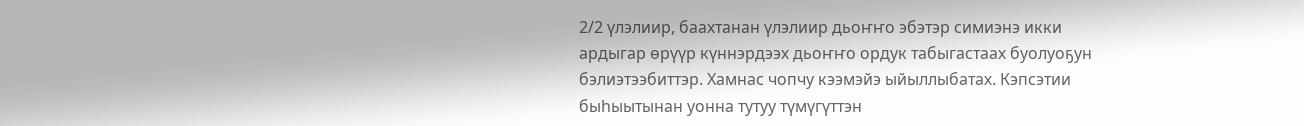2/2 үлэлиир, баахтанан үлэлиир дьоҥҥо эбэтэр симиэнэ икки ардыгар өрүүр күннэрдээх дьоҥҥо ордук табыгастаах буолуоҕун бэлиэтээбиттэр. Хамнас чопчу кээмэйэ ыйыллыбатах. Кэпсэтии быһыытынан уонна тутуу түмүгүттэн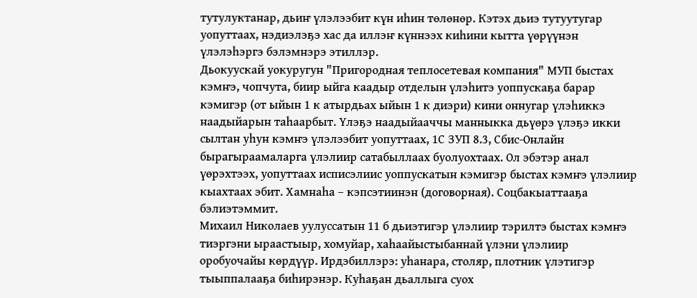тутулуктанар, дьиҥ үлэлээбит күн иһин төлөнөр. Кэтэх дьиэ тутуутугар уопуттаах, нэдиэлэҕэ хас да иллэҥ күннээх киһини кытта үөрүүнэн үлэлэһэргэ бэлэмнэрэ этиллэр.
Дьокуускай уокуругун "Пригородная теплосетевая компания" МУП быстах кэмҥэ, чопчута, биир ыйга каадыр отделын үлэһитэ уоппускаҕа барар кэмигэр (от ыйын 1 к атырдьах ыйын 1 к диэри) кини оннугар үлэһиккэ наадыйарын таһаарбыт. Үлэҕэ наадыйааччы манныкка дьүөрэ үлэҕэ икки сылтан уһун кэмҥэ үлэлээбит уопуттаах, 1С ЗУП 8.3, Сбис-Онлайн бырагыраамаларга үлэлиир сатабыллаах буолуохтаах. Ол эбэтэр анал үөрэхтээх, уопуттаах исписэлиис уоппускатын кэмигэр быстах кэмҥэ үлэлиир кыахтаах эбит. Хамнаһа – кэпсэтиинэн (договорная). Соцбакыаттааҕа бэлиэтэммит.
Михаил Николаев уулуссатын 11 б дьиэтигэр үлэлиир тэрилтэ быстах кэмҥэ тиэргэни ыраастыыр, хомуйар, хаһаайыстыбаннай үлэни үлэлиир оробуочайы көрдүүр. Ирдэбиллэрэ: уһанара, столяр, плотник үлэтигэр тыыппалааҕа биһирэнэр. Куһаҕан дьаллыга суох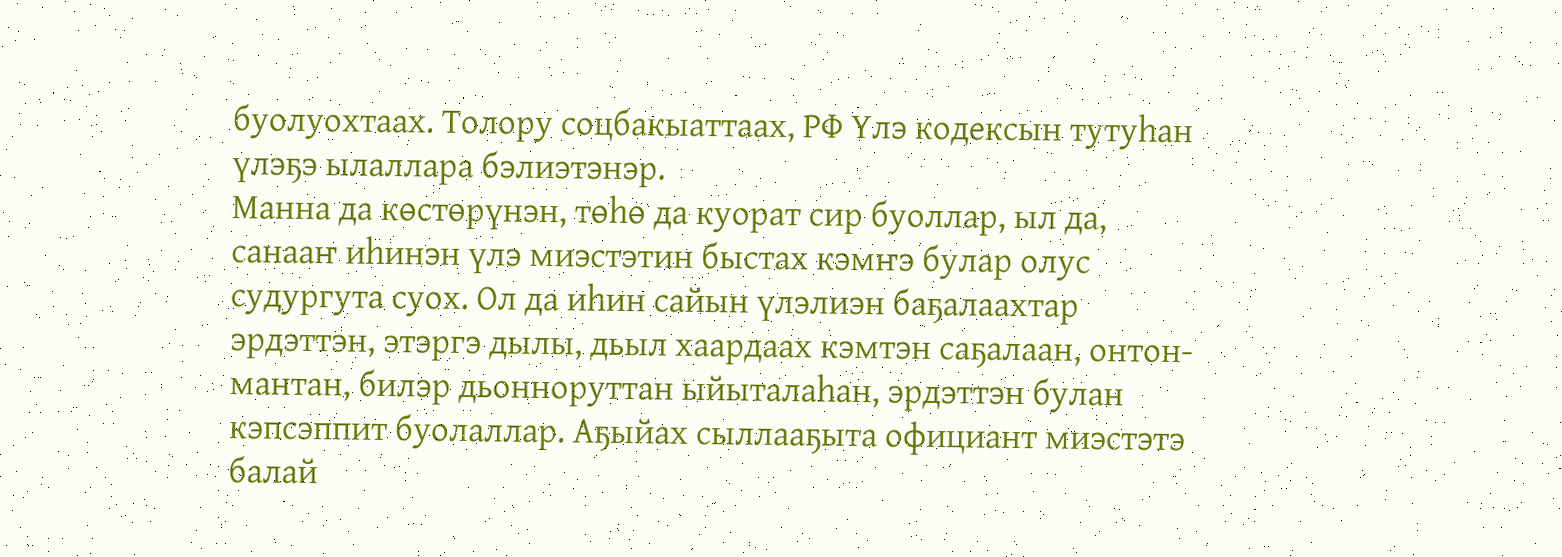буолуохтаах. Толору соцбакыаттаах, РФ Үлэ кодексын тутуһан үлэҕэ ылаллара бэлиэтэнэр.
Манна да көстөрүнэн, төһө да куорат сир буоллар, ыл да, санааҥ иһинэн үлэ миэстэтин быстах кэмҥэ булар олус судургута суох. Ол да иһин сайын үлэлиэн баҕалаахтар эрдэттэн, этэргэ дылы, дьыл хаардаах кэмтэн саҕалаан, онтон-мантан, билэр дьонноруттан ыйыталаһан, эрдэттэн булан кэпсэппит буолаллар. Аҕыйах сыллааҕыта официант миэстэтэ балай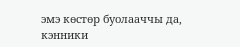эмэ көстөр буолааччы да, кэнники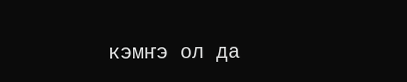кэмҥэ ол да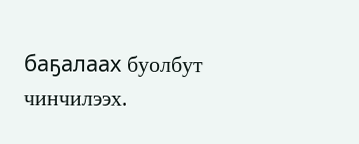баҕалаах буолбут чинчилээх.